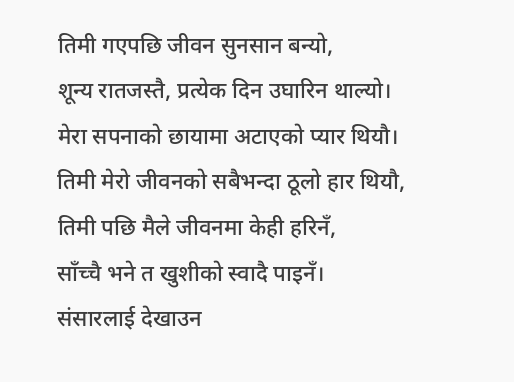तिमी गएपछि जीवन सुनसान बन्यो,
शून्य रातजस्तै, प्रत्येक दिन उघारिन थाल्यो।
मेरा सपनाको छायामा अटाएको प्यार थियौ।
तिमी मेरो जीवनको सबैभन्दा ठूलो हार थियौ,
तिमी पछि मैले जीवनमा केही हरिनँ,
साँच्चै भने त खुशीको स्वादै पाइनँ।
संसारलाई देखाउन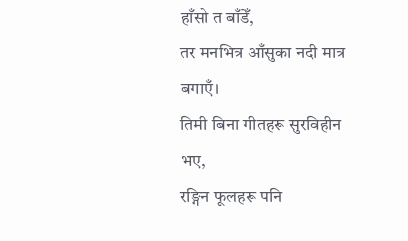हाँसो त बाँडेँ,
तर मनभित्र आँसुका नदी मात्र बगाएँ।
तिमी बिना गीतहरू सुरविहीन भए,
रङ्गिन फूलहरू पनि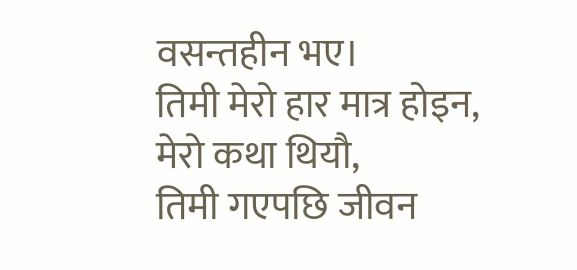वसन्तहीन भए।
तिमी मेरो हार मात्र होइन, मेरो कथा थियौ,
तिमी गएपछि जीवन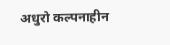अधुरो कल्पनाहीन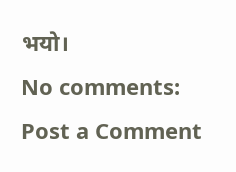भयो।
No comments:
Post a Comment